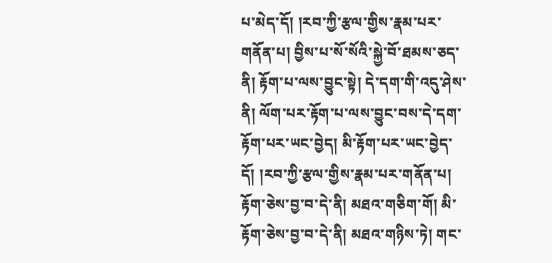པ་མེད་དོ། །རབ་ཀྱི་རྩལ་གྱིས་རྣམ་པར་གནོན་པ། བྱིས་པ་སོ་སོའི་སྐྱེ་བོ་ཐམས་ཅད་ནི། རྟོག་པ་ལས་བྱུང་སྟེ། དེ་དག་གི་འདུ་ཤེས་ནི། ལོག་པར་རྟོག་པ་ལས་བྱུང་བས་དེ་དག་རྟོག་པར་ཡང་བྱེད། མི་རྟོག་པར་ཡང་བྱེད་དོ། །རབ་ཀྱི་རྩལ་གྱིས་རྣམ་པར་གནོན་པ། རྟོག་ཅེས་བྱ་བ་དེ་ནི། མཐའ་གཅིག་གོ། མི་རྟོག་ཅེས་བྱ་བ་དེ་ནི། མཐའ་གཉིས་ཏེ། གང་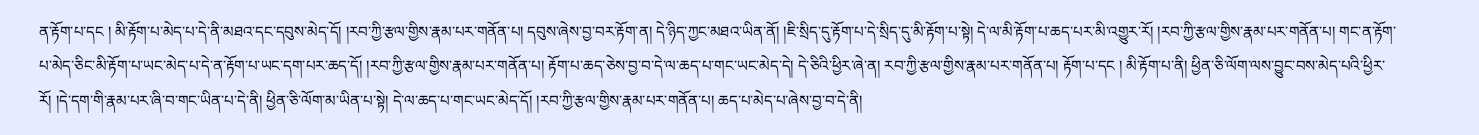ན་རྟོག་པ་དང ། མི་རྟོག་པ་མེད་པ་དེ་ནི་མཐའ་དང་དབུས་མེད་དོ། །རབ་ཀྱི་རྩལ་གྱིས་རྣམ་པར་གནོན་པ། དབུས་ཞེས་བྱ་བར་རྟོག་ན། དེ་ཉིད་ཀྱང་མཐའ་ཡིན་ནོ། །ཇི་སྲིད་དུ་རྟོག་པ་དེ་སྲིད་དུ་མི་རྟོག་པ་སྟེ། དེ་ལ་མི་རྟོག་པ་ཆད་པར་མི་འགྱུར་རོ། །རབ་ཀྱི་རྩལ་གྱིས་རྣམ་པར་གནོན་པ། གང་ན་རྟོག་པ་མེད་ཅིང་མི་རྟོག་པ་ཡང་མེད་པ་དེ་ན་རྟོག་པ་ཡང་དག་པར་ཆད་དོ། །རབ་ཀྱི་རྩལ་གྱིས་རྣམ་པར་གནོན་པ། རྟོག་པ་ཆད་ཅེས་བྱ་བ་དེ་ལ་ཆད་པ་གང་ཡང་མེད་དེ། དེ་ཅིའི་ཕྱིར་ཞེ་ན། རབ་ཀྱི་རྩལ་གྱིས་རྣམ་པར་གནོན་པ། རྟོག་པ་དང ། མི་རྟོག་པ་ནི། ཕྱིན་ཅི་ལོག་ལས་བྱུང་བས་མེད་པའི་ཕྱིར་རོ། །དེ་དག་གི་རྣམ་པར་ཞི་བ་གང་ཡིན་པ་དེ་ནི། ཕྱིན་ཅི་ལོག་མ་ཡིན་པ་སྟེ། དེ་ལ་ཆད་པ་གང་ཡང་མེད་དོ། །རབ་ཀྱི་རྩལ་གྱིས་རྣམ་པར་གནོན་པ། ཆད་པ་མེད་པ་ཞེས་བྱ་བ་དེ་ནི།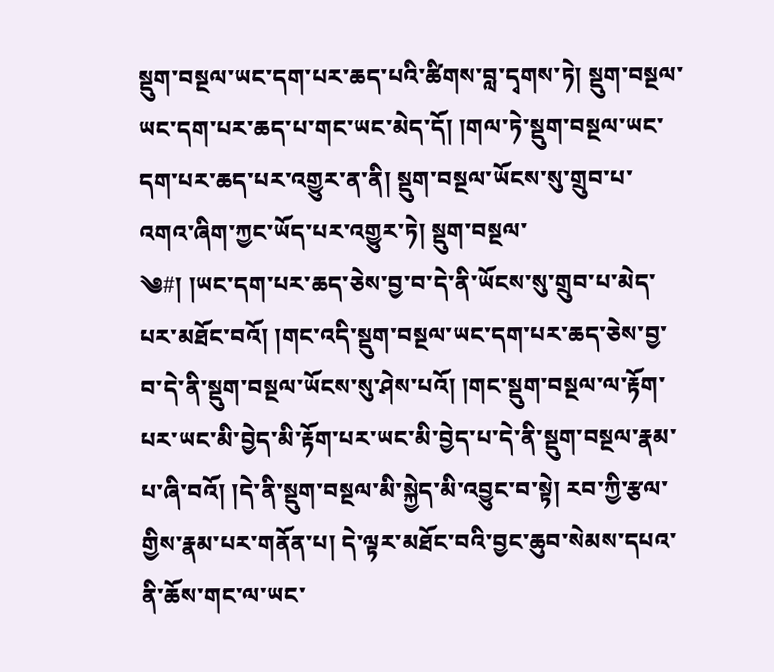སྡུག་བསྔལ་ཡང་དག་པར་ཆད་པའི་ཚིགས་བླ་དྭགས་ཏེ། སྡུག་བསྔལ་ཡང་དག་པར་ཆད་པ་གང་ཡང་མེད་དོ། །གལ་ཏེ་སྡུག་བསྔལ་ཡང་དག་པར་ཆད་པར་འགྱུར་ན་ནི། སྡུག་བསྔལ་ཡོངས་སུ་གྲུབ་པ་འགའ་ཞིག་ཀྱང་ཡོད་པར་འགྱུར་ཏེ། སྡུག་བསྔལ་
༄#། །ཡང་དག་པར་ཆད་ཅེས་བྱ་བ་དེ་ནི་ཡོངས་སུ་གྲུབ་པ་མེད་པར་མཐོང་བའོ། །གང་འདི་སྡུག་བསྔལ་ཡང་དག་པར་ཆད་ཅེས་བྱ་བ་དེ་ནི་སྡུག་བསྔལ་ཡོངས་སུ་ཤེས་པའོ། །གང་སྡུག་བསྔལ་ལ་རྟོག་པར་ཡང་མི་བྱེད་མི་རྟོག་པར་ཡང་མི་བྱེད་པ་དེ་ནི་སྡུག་བསྔལ་རྣམ་པ་ཞི་བའོ། །དེ་ནི་སྡུག་བསྔལ་མི་སྐྱེད་མི་འབྱུང་བ་སྟེ། རབ་ཀྱི་རྩལ་གྱིས་རྣམ་པར་གནོན་པ། དེ་ལྟར་མཐོང་བའི་བྱང་ཆུབ་སེམས་དཔའ་ནི་ཆོས་གང་ལ་ཡང་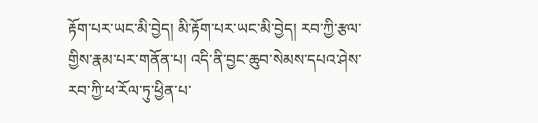རྟོག་པར་ཡང་མི་བྱེད། མི་རྟོག་པར་ཡང་མི་བྱེད། རབ་ཀྱི་རྩལ་གྱིས་རྣམ་པར་གནོན་པ། འདི་ནི་བྱང་ཆུབ་སེམས་དཔའ་ཤེས་རབ་ཀྱི་ཕ་རོལ་ཏུ་ཕྱིན་པ་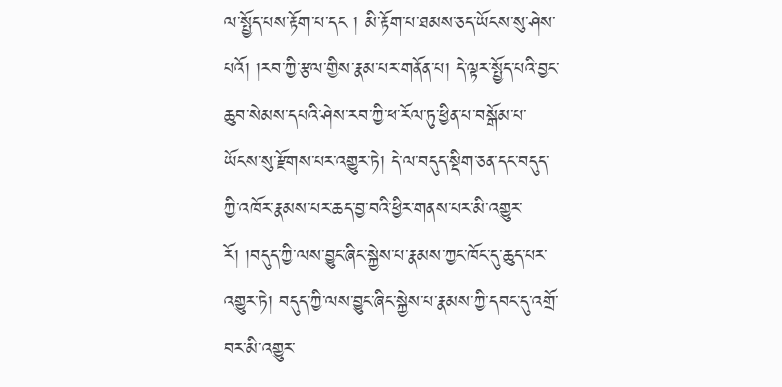ལ་སྤྱོད་པས་རྟོག་པ་དང ། མི་རྟོག་པ་ཐམས་ཅད་ཡོངས་སུ་ཤེས་པའོ། །རབ་ཀྱི་རྩལ་གྱིས་རྣམ་པར་གནོན་པ། དེ་ལྟར་སྤྱོད་པའི་བྱང་ཆུབ་སེམས་དཔའི་ཤེས་རབ་ཀྱི་ཕ་རོལ་ཏུ་ཕྱིན་པ་བསྒོམ་པ་ཡོངས་སུ་རྫོགས་པར་འགྱུར་ཏེ། དེ་ལ་བདུད་སྡིག་ཅན་དང་བདུད་ཀྱི་འཁོར་རྣམས་པར་ཆད་བྱ་བའི་ཕྱིར་གནས་པར་མི་འགྱུར་རོ། །བདུད་ཀྱི་ལས་བྱུང་ཞིང་སྐྱེས་པ་རྣམས་ཀྱང་ཁོང་དུ་ཆུད་པར་འགྱུར་ཏེ། བདུད་ཀྱི་ལས་བྱུང་ཞིང་སྐྱེས་པ་རྣམས་ཀྱི་དབང་དུ་འགྲོ་བར་མི་འགྱུར་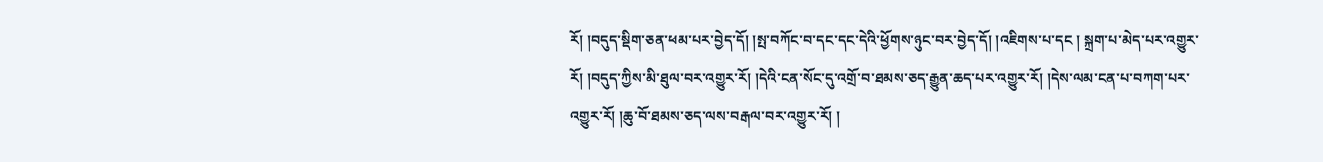རོ། །བདུད་སྡིག་ཅན་ཕམ་པར་བྱེད་དོ། །སྤ་བཀོང་བ་དང་དང་དེའི་ཕྱོགས་ཉུང་བར་བྱེད་དོ། །འཇིགས་པ་དང ། སྐྲག་པ་མེད་པར་འགྱུར་རོ། །བདུད་ཀྱིས་མི་ཐུལ་བར་འགྱུར་རོ། །དེའི་ངན་སོང་དུ་འགྲོ་བ་ཐམས་ཅད་རྒྱུན་ཆད་པར་འགྱུར་རོ། །དེས་ལམ་ངན་པ་བཀག་པར་འགྱུར་རོ། །ཆུ་བོ་ཐམས་ཅད་ལས་བརྒལ་བར་འགྱུར་རོ། །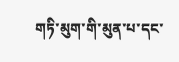གཏི་མུག་གི་མུན་པ་དང་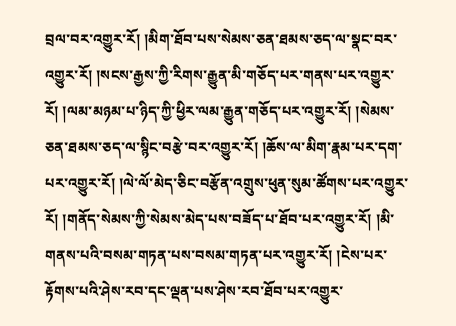བྲལ་བར་འགྱུར་རོ། །མིག་ཐོབ་པས་སེམས་ཅན་ཐམས་ཅད་ལ་སྣང་བར་འགྱུར་རོ། །སངས་རྒྱས་ཀྱི་རིགས་རྒྱུན་མི་གཅོད་པར་གནས་པར་འགྱུར་རོ། །ལམ་མཉམ་པ་ཉིད་ཀྱི་ཕྱིར་ལམ་རྒྱུན་གཅོད་པར་འགྱུར་རོ། །སེམས་ཅན་ཐམས་ཅད་ལ་སྙིང་བརྩེ་བར་འགྱུར་རོ། །ཆོས་ལ་མིག་རྣམ་པར་དག་པར་འགྱུར་རོ། །ལེ་ལོ་མེད་ཅིང་བརྩོན་འགྲུས་ཕུན་སུམ་ཚོགས་པར་འགྱུར་རོ། །གནོད་སེམས་ཀྱི་སེམས་མེད་པས་བཟོད་པ་ཐོབ་པར་འགྱུར་རོ། །མི་གནས་པའི་བསམ་གཏན་པས་བསམ་གཏན་པར་འགྱུར་རོ། །ངེས་པར་རྟོགས་པའི་ཤེས་རབ་དང་ལྡན་པས་ཤེས་རབ་ཐོབ་པར་འགྱུར་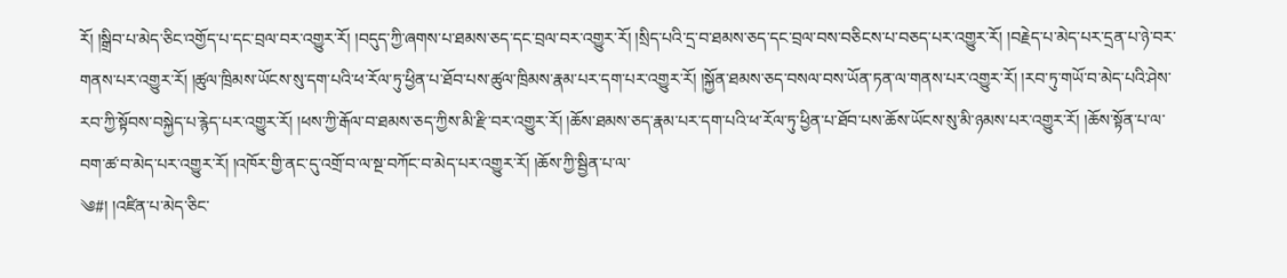རོ། །སྒྲིབ་པ་མེད་ཅིང་འགྱོད་པ་དང་བྲལ་བར་འགྱུར་རོ། །བདུད་ཀྱི་ཞགས་པ་ཐམས་ཅད་དང་བྲལ་བར་འགྱུར་རོ། །སྲིད་པའི་དྲ་བ་ཐམས་ཅད་དང་བྲལ་བས་བཅིངས་པ་བཅད་པར་འགྱུར་རོ། །བརྗེད་པ་མེད་པར་དྲན་པ་ཉེ་བར་གནས་པར་འགྱུར་རོ། །ཚུལ་ཁྲིམས་ཡོངས་སུ་དག་པའི་ཕ་རོལ་ཏུ་ཕྱིན་པ་ཐོབ་པས་ཚུལ་ཁྲིམས་རྣམ་པར་དག་པར་འགྱུར་རོ། །སྐྱོན་ཐམས་ཅད་བསལ་བས་ཡོན་ཏན་ལ་གནས་པར་འགྱུར་རོ། །རབ་ཏུ་གཡོ་བ་མེད་པའི་ཤེས་རབ་ཀྱི་སྟོབས་བསྐྱེད་པ་རྙེད་པར་འགྱུར་རོ། །ཕས་ཀྱི་རྒོལ་བ་ཐམས་ཅད་ཀྱིས་མི་རྫི་བར་འགྱུར་རོ། །ཆོས་ཐམས་ཅད་རྣམ་པར་དག་པའི་ཕ་རོལ་ཏུ་ཕྱིན་པ་ཐོབ་པས་ཆོས་ཡོངས་སུ་མི་ཉམས་པར་འགྱུར་རོ། །ཆོས་སྟོན་པ་ལ་བག་ཚ་བ་མེད་པར་འགྱུར་རོ། །འཁོར་གྱི་ནང་དུ་འགྲོ་བ་ལ་སྔ་བཀོང་བ་མེད་པར་འགྱུར་རོ། །ཆོས་ཀྱི་སྦྱིན་པ་ལ་
༄#། །འཛིན་པ་མེད་ཅིང་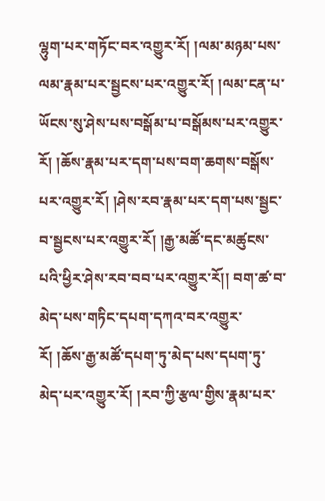ལྷུག་པར་གཏོང་བར་འགྱུར་རོ། །ལམ་མཉམ་པས་ལམ་རྣམ་པར་སྦྱངས་པར་འགྱུར་རོ། །ལམ་ངན་པ་ཡོངས་སུ་ཤེས་པས་བསྒོམ་པ་བསྒོམས་པར་འགྱུར་རོ། །ཆོས་རྣམ་པར་དག་པས་བག་ཆགས་བསྒོས་པར་འགྱུར་རོ། །ཤེས་རབ་རྣམ་པར་དག་པས་སྦྱང་བ་སྦྱངས་པར་འགྱུར་རོ། །རྒྱ་མཚོ་དང་མཚུངས་པའི་ཕྱིར་ཤེས་རབ་བབ་པར་འགྱུར་རོ།། བག་ཚ་བ་མེད་པས་གཏིང་དཔག་དཀའ་བར་འགྱུར་རོ། །ཆོས་རྒྱ་མཚོ་དཔག་ཏུ་མེད་པས་དཔག་ཏུ་མེད་པར་འགྱུར་རོ། །རབ་ཀྱི་རྩལ་གྱིས་རྣམ་པར་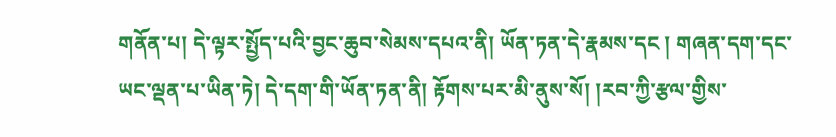གནོན་པ། དེ་ལྟར་སྤྱོད་པའི་བྱང་ཆུབ་སེམས་དཔའ་ནི། ཡོན་ཏན་དེ་རྣམས་དང ། གཞན་དག་དང་ཡང་ལྡན་པ་ཡིན་ཏེ། དེ་དག་གི་ཡོན་ཏན་ནི། རྟོགས་པར་མི་ནུས་སོ། །རབ་ཀྱི་རྩལ་གྱིས་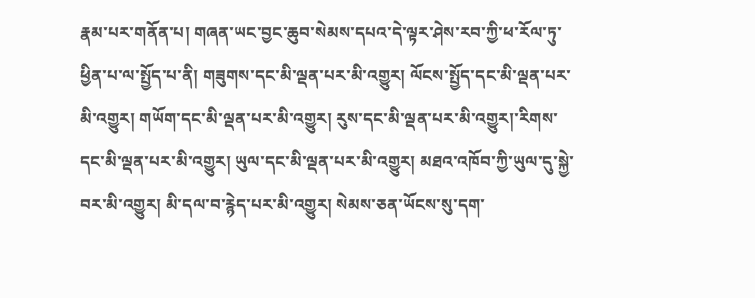རྣམ་པར་གནོན་པ། གཞན་ཡང་བྱང་ཆུབ་སེམས་དཔའ་དེ་ལྟར་ཤེས་རབ་ཀྱི་ཕ་རོལ་ཏུ་ཕྱིན་པ་ལ་སྤྱོད་པ་ནི། གཟུགས་དང་མི་ལྡན་པར་མི་འགྱུར། ལོངས་སྤྱོད་དང་མི་ལྡན་པར་མི་འགྱུར། གཡོག་དང་མི་ལྡན་པར་མི་འགྱུར། རུས་དང་མི་ལྡན་པར་མི་འགྱུར།་རིགས་དང་མི་ལྡན་པར་མི་འགྱུར། ཡུལ་དང་མི་ལྡན་པར་མི་འགྱུར། མཐའ་འཁོབ་ཀྱི་ཡུལ་དུ་སྐྱེ་བར་མི་འགྱུར། མི་དལ་བ་རྙེད་པར་མི་འགྱུར། སེམས་ཅན་ཡོངས་སུ་དག་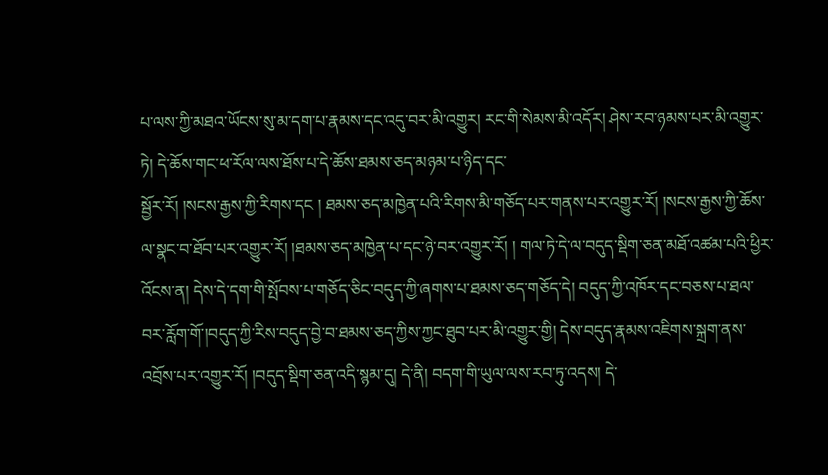པ་ལས་ཀྱི་མཐའ་ཡོངས་སུ་མ་དག་པ་རྣམས་དང་འདུ་བར་མི་འགྱུར། རང་གི་སེམས་མི་འདོར། ཤེས་རབ་ཉམས་པར་མི་འགྱུར་ཏེ། དེ་ཆོས་གང་ཕ་རོལ་ལས་ཐོས་པ་དེ་ཆོས་ཐམས་ཅད་མཉམ་པ་ཉིད་དང་
སྦྱོར་རོ། །སངས་རྒྱས་ཀྱི་རིགས་དང ། ཐམས་ཅད་མཁྱེན་པའི་རིགས་མི་གཅོད་པར་གནས་པར་འགྱུར་རོ། །སངས་རྒྱས་ཀྱི་ཆོས་ལ་སྣང་བ་ཐོབ་པར་འགྱུར་རོ། །ཐམས་ཅད་མཁྱེན་པ་དང་ཉེ་བར་འགྱུར་རོ། ། གལ་ཏེ་དེ་ལ་བདུད་སྡིག་ཅན་མཐོ་འཚམ་པའི་ཕྱིར་འོངས་ན། དེས་དེ་དག་གི་སྤོབས་པ་གཅོད་ཅིང་བདུད་ཀྱི་ཞགས་པ་ཐམས་ཅད་གཅོད་དེ། བདུད་ཀྱི་འཁོར་དང་བཅས་པ་ཐལ་བར་རློག་གོ་།བདུད་ཀྱི་རིས་བདུད་བྱེ་བ་ཐམས་ཅད་ཀྱིས་ཀྱང་ཐུབ་པར་མི་འགྱུར་གྱི། དེས་བདུད་རྣམས་འཇིགས་སྐྲག་ནས་འབྲོས་པར་འགྱུར་རོ། །བདུད་སྡིག་ཅན་འདི་སྙམ་དུ། དེ་ནི། བདག་གི་ཡུལ་ལས་རབ་ཏུ་འདས། དེ་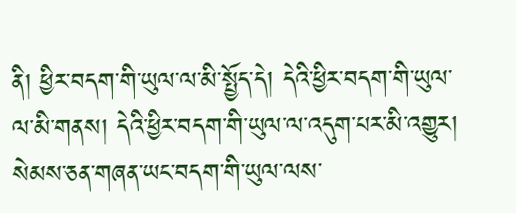ནི། ཕྱིར་བདག་གི་ཡུལ་ལ་མི་སྤྱོད་དེ། དེའི་ཕྱིར་བདག་གི་ཡུལ་ལ་མི་གནས། དེའི་ཕྱིར་བདག་གི་ཡུལ་ལ་འདུག་པར་མི་འགྱུར། སེམས་ཅན་གཞན་ཡང་བདག་གི་ཡུལ་ལས་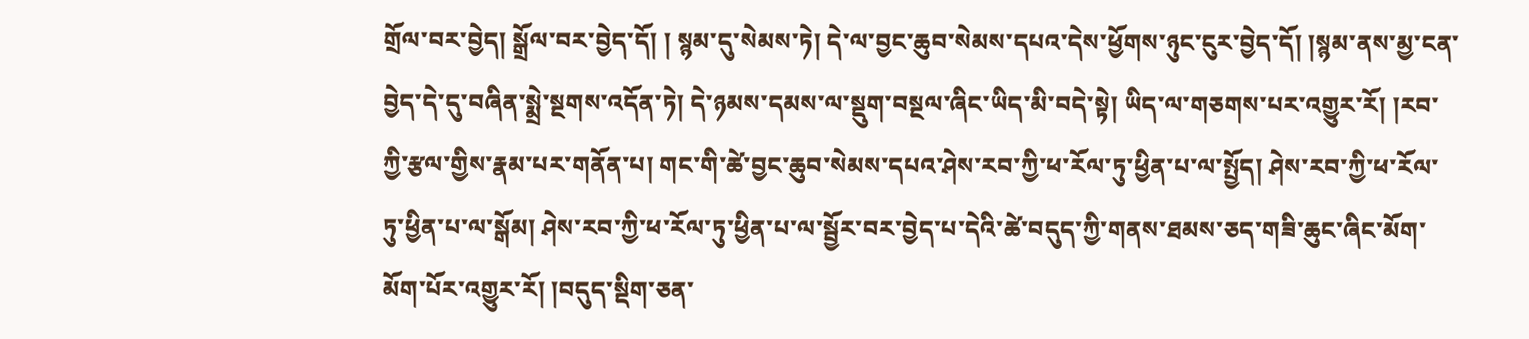གྲོལ་བར་བྱེད། སྒྲོལ་བར་བྱེད་དོ། ། སྙམ་དུ་སེམས་ཏེ། དེ་ལ་བྱང་ཆུབ་སེམས་དཔའ་དེས་ཕྱོགས་ཉུང་ངུར་བྱེད་དོ། །སྙམ་ནས་མྱ་ངན་བྱེད་དེ་དུ་བཞིན་སྨྲེ་སྔགས་འདོན་ཏེ། དེ་ཉམས་དམས་ལ་སྡུག་བསྔལ་ཞིང་ཡིད་མི་བདེ་སྟེ། ཡིད་ལ་གཅགས་པར་འགྱུར་རོ། །རབ་ཀྱི་རྩལ་གྱིས་རྣམ་པར་གནོན་པ། གང་གི་ཚེ་བྱང་ཆུབ་སེམས་དཔའ་ཤེས་རབ་ཀྱི་ཕ་རོལ་ཏུ་ཕྱིན་པ་ལ་སྤྱོད། ཤེས་རབ་ཀྱི་ཕ་རོལ་ཏུ་ཕྱིན་པ་ལ་སྒོམ། ཤེས་རབ་ཀྱི་ཕ་རོལ་ཏུ་ཕྱིན་པ་ལ་སྦྱོར་བར་བྱེད་པ་དེའི་ཚེ་བདུད་ཀྱི་གནས་ཐམས་ཅད་གཟི་ཆུང་ཞིང་མོག་མོག་པོར་འགྱུར་རོ། །བདུད་སྡིག་ཅན་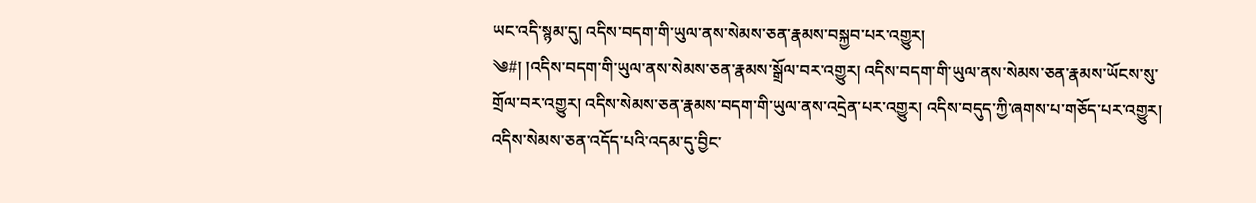ཡང་འདི་སྙམ་དུ། འདིས་བདག་གི་ཡུལ་ནས་སེམས་ཅན་རྣམས་བསྐྱབ་པར་འགྱུར།
༄#། །འདིས་བདག་གི་ཡུལ་ནས་སེམས་ཅན་རྣམས་སྒྲོལ་བར་འགྱུར། འདིས་བདག་གི་ཡུལ་ནས་སེམས་ཅན་རྣམས་ཡོངས་སུ་གྲོལ་བར་འགྱུར། འདིས་སེམས་ཅན་རྣམས་བདག་གི་ཡུལ་ནས་འདྲེན་པར་འགྱུར། འདིས་བདུད་ཀྱི་ཞགས་པ་གཅོད་པར་འགྱུར། འདིས་སེམས་ཅན་འདོད་པའི་འདམ་དུ་བྱིང་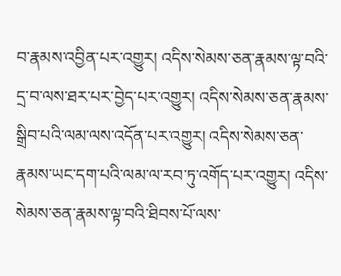བ་རྣམས་འབྱིན་པར་འགྱུར། འདིས་སེམས་ཅན་རྣམས་ལྟ་བའི་དྲ་བ་ལས་ཐར་པར་བྱེད་པར་འགྱུར། འདིས་སེམས་ཅན་རྣམས་སྒྲིབ་པའི་ལམ་ལས་འདོན་པར་འགྱུར། འདིས་སེམས་ཅན་རྣམས་ཡང་དག་པའི་ལམ་ལ་རབ་ཏུ་འགོད་པར་འགྱུར། འདིས་སེམས་ཅན་རྣམས་ལྟ་བའི་ཐིབས་པོ་ལས་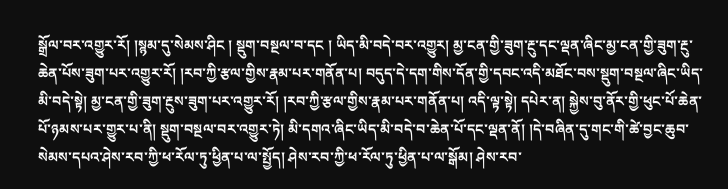སྒྲོལ་བར་འགྱུར་རོ། །སྙམ་དུ་སེམས་ཤིང ། སྡུག་བསྔལ་བ་དང ། ཡིད་མི་བདེ་བར་འགྱུར། མྱ་ངན་གྱི་ཟུག་རྔུ་དང་ལྡན་ཞིང་མྱ་ངན་གྱི་ཟུག་རྔུ་ཆེན་པོས་ཟུག་པར་འགྱུར་རོ། །རབ་ཀྱི་རྩལ་གྱིས་རྣམ་པར་གནོན་པ། བདུད་དེ་དག་གིས་དོན་གྱི་དབང་འདི་མཐོང་བས་སྡུག་བསྔལ་ཞིང་ཡིད་མི་བདེ་སྟེ། མྱ་ངན་གྱི་ཟུག་རྔུས་ཟུག་པར་འགྱུར་རོ། །རབ་ཀྱི་རྩལ་གྱིས་རྣམ་པར་གནོན་པ། འདི་ལྟ་སྟེ། དཔེར་ན། སྐྱེས་བུ་ནོར་གྱི་ཕུང་པོ་ཆེན་པོ་ཉམས་པར་གྱུར་པ་ནི། སྡུག་བསྔལ་བར་འགྱུར་ཏེ། མི་དགའ་ཞིང་ཡིད་མི་བདེ་བ་ཆེན་པོ་དང་ལྡན་ནོ། །དེ་བཞིན་དུ་གང་གི་ཚེ་བྱང་ཆུབ་སེམས་དཔའ་ཤེས་རབ་ཀྱི་ཕ་རོལ་ཏུ་ཕྱིན་པ་ལ་སྤྱོད། ཤེས་རབ་ཀྱི་ཕ་རོལ་ཏུ་ཕྱིན་པ་ལ་སྒོམ། ཤེས་རབ་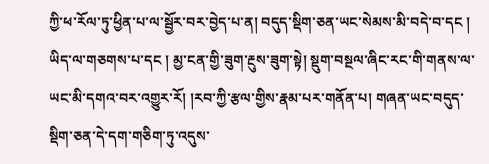ཀྱི་ཕ་རོལ་ཏུ་ཕྱིན་པ་ལ་སྦྱོར་བར་བྱེད་པ་ན། བདུད་སྡིག་ཅན་ཡང་སེམས་མི་བདེ་བ་དང ། ཡིད་ལ་གཅགས་པ་དང ། མྱ་ངན་གྱི་ཟུག་རྔུས་ཟུག་སྟེ། སྡུག་བསྔལ་ཞིང་རང་གི་གནས་ལ་ཡང་མི་དགའ་བར་འགྱུར་རོ། །རབ་ཀྱི་རྩལ་གྱིས་རྣམ་པར་གནོན་པ། གཞན་ཡང་བདུད་སྡིག་ཅན་དེ་དག་གཅིག་ཏུ་འདུས་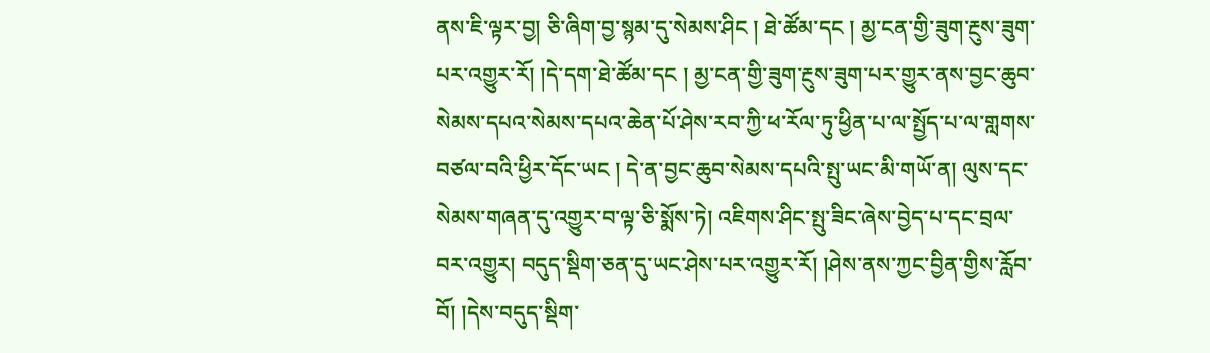ནས་ཇི་ལྟར་བྱ། ཅི་ཞིག་བྱ་སྙམ་དུ་སེམས་ཤིང ། ཐེ་ཚོམ་དང ། མྱ་ངན་གྱི་ཟུག་རྔུས་ཟུག་པར་འགྱུར་རོ། །དེ་དག་ཐེ་ཚོམ་དང ། མྱ་ངན་གྱི་ཟུག་རྔུས་ཟུག་པར་གྱུར་ནས་བྱང་ཆུབ་སེམས་དཔའ་སེམས་དཔའ་ཆེན་པོ་ཤེས་རབ་ཀྱི་ཕ་རོལ་ཏུ་ཕྱིན་པ་ལ་སྤྱོད་པ་ལ་གླགས་བཙལ་བའི་ཕྱིར་དོང་ཡང ། དེ་ན་བྱང་ཆུབ་སེམས་དཔའི་སྤུ་ཡང་མི་གཡོ་ན། ལུས་དང་སེམས་གཞན་དུ་འགྱུར་བ་ལྟ་ཅི་སྨོས་ཏེ། འཇིགས་ཤིང་སྤུ་ཟིང་ཞེས་བྱེད་པ་དང་བྲལ་བར་འགྱུར། བདུད་སྡིག་ཅན་དུ་ཡང་ཤེས་པར་འགྱུར་རོ། །ཤེས་ནས་ཀྱང་བྱིན་གྱིས་རློབ་བོ། །དེས་བདུད་སྡིག་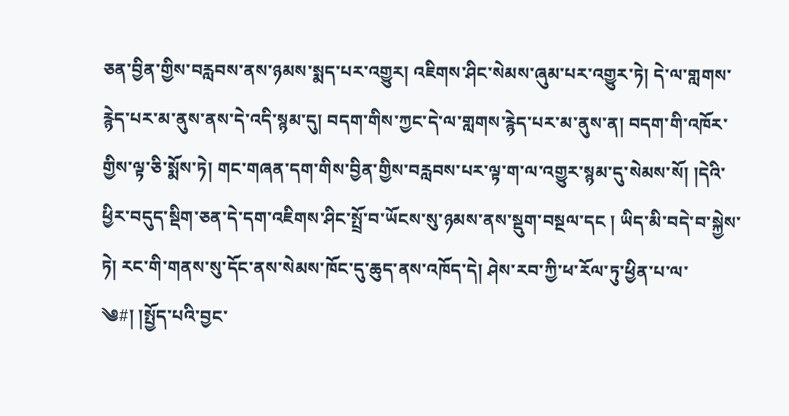ཅན་བྱིན་གྱིས་བརླབས་ནས་ཉམས་སྨད་པར་འགྱུར། འཇིགས་ཤིང་སེམས་ཞུམ་པར་འགྱུར་ཏེ། དེ་ལ་གླགས་རྙེད་པར་མ་ནུས་ནས་དེ་འདི་སྙམ་དུ། བདག་གིས་ཀྱང་དེ་ལ་གླགས་རྙེད་པར་མ་ནུས་ན། བདག་གི་འཁོར་གྱིས་ལྟ་ཅི་སྨོས་ཏེ། གང་གཞན་དག་གིས་བྱིན་གྱིས་བརླབས་པར་ལྟ་ག་ལ་འགྱུར་སྙམ་དུ་སེམས་སོ། །དེའི་ཕྱིར་བདུད་སྡིག་ཅན་དེ་དག་འཇིགས་ཤིང་སྤྲོ་བ་ཡོངས་སུ་ཉམས་ནས་སྡུག་བསྔལ་དང ། ཡིད་མི་བདེ་བ་སྐྱེས་ཏེ། རང་གི་གནས་སུ་དོང་ནས་སེམས་ཁོང་དུ་ཆུད་ནས་འཁོད་དེ། ཤེས་རབ་ཀྱི་ཕ་རོལ་ཏུ་ཕྱིན་པ་ལ་
༄#། །སྤྱོད་པའི་བྱང་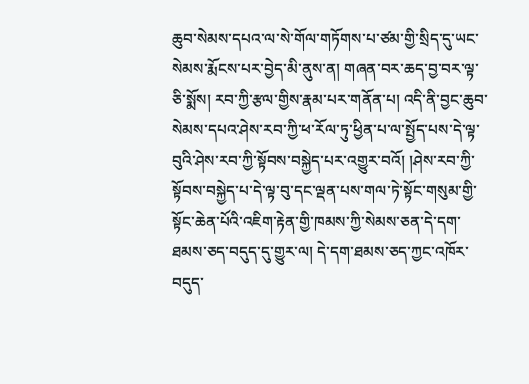ཆུབ་སེམས་དཔའ་ལ་སེ་གོལ་གཏོགས་པ་ཙམ་གྱི་སྲིད་དུ་ཡང་སེམས་རྨོངས་པར་བྱེད་མི་ནུས་ན། གཞན་བར་ཆད་བྱ་བར་ལྟ་ཅི་སྨོས། རབ་ཀྱི་རྩལ་གྱིས་རྣམ་པར་གནོན་པ། འདི་ནི་བྱང་ཆུབ་སེམས་དཔའ་ཤེས་རབ་ཀྱི་ཕ་རོལ་ཏུ་ཕྱིན་པ་ལ་སྤྱོད་པས་དེ་ལྟ་བུའི་ཤེས་རབ་ཀྱི་སྟོབས་བསྐྱེད་པར་འགྱུར་བའོ། །ཤེས་རབ་ཀྱི་སྟོབས་བསྐྱེད་པ་དེ་ལྟ་བུ་དང་ལྡན་པས་གལ་ཏེ་སྟོང་གསུམ་གྱི་སྟོང་ཆེན་པོའི་འཇིག་རྟེན་གྱི་ཁམས་ཀྱི་སེམས་ཅན་དེ་དག་ཐམས་ཅད་བདུད་དུ་གྱུར་ལ། དེ་དག་ཐམས་ཅད་ཀྱང་འཁོར་བདུད་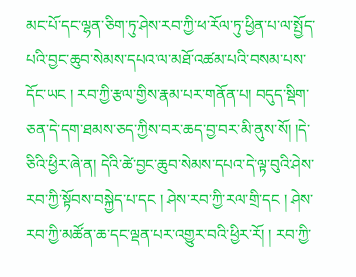མང་པོ་དང་ལྷན་ཅིག་ཏུ་ཤེས་རབ་ཀྱི་ཕ་རོལ་ཏུ་ཕྱིན་པ་ལ་སྤྱོད་པའི་བྱང་ཆུབ་སེམས་དཔའ་ལ་མཐོ་འཚམ་པའི་བསམ་པས་དོང་ཡང ། རབ་ཀྱི་རྩལ་གྱིས་རྣམ་པར་གནོན་པ། བདུད་སྡིག་ཅན་དེ་དག་ཐམས་ཅད་ཀྱིས་བར་ཆད་བྱ་བར་མི་ནུས་སོ། །དེ་ཅིའི་ཕྱིར་ཞེ་ན། དེའི་ཚེ་བྱང་ཆུབ་སེམས་དཔའ་དེ་ལྟ་བུའི་ཤེས་རབ་ཀྱི་སྟོབས་བསྐྱེད་པ་དང ། ཤེས་རབ་ཀྱི་རལ་གྲི་དང ། ཤེས་རབ་ཀྱི་མཚོན་ཆ་དང་ལྡན་པར་འགྱུར་བའི་ཕྱིར་རོ། ། རབ་ཀྱི་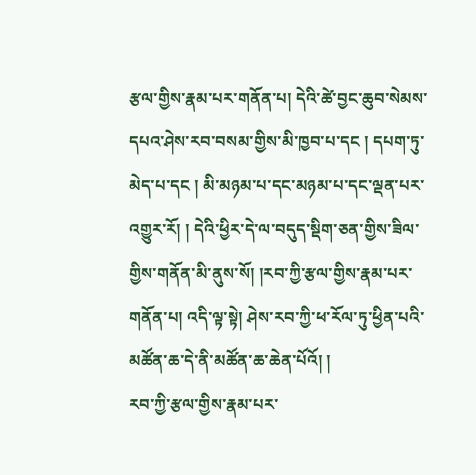རྩལ་གྱིས་རྣམ་པར་གནོན་པ། དེའི་ཚེ་བྱང་ཆུབ་སེམས་དཔའ་ཤེས་རབ་བསམ་གྱིས་མི་ཁྱབ་པ་དང ། དཔག་ཏུ་མེད་པ་དང ། མི་མཉམ་པ་དང་མཉམ་པ་དང་ལྡན་པར་འགྱུར་རོ། ། དེའི་ཕྱིར་དེ་ལ་བདུད་སྡིག་ཅན་གྱིས་ཟིལ་གྱིས་གནོན་མི་ནུས་སོ། །རབ་ཀྱི་རྩལ་གྱིས་རྣམ་པར་གནོན་པ། འདི་ལྟ་སྟེ། ཤེས་རབ་ཀྱི་ཕ་རོལ་ཏུ་ཕྱིན་པའི་མཚོན་ཆ་དེ་ནི་མཚོན་ཆ་ཆེན་པོའོ། །
རབ་ཀྱི་རྩལ་གྱིས་རྣམ་པར་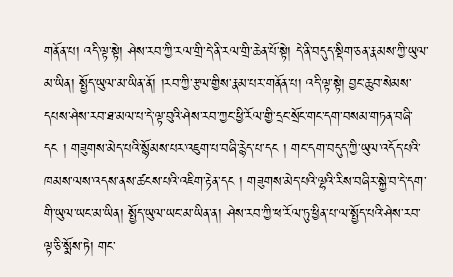གནོན་པ། འདི་ལྟ་སྟེ། ཤེས་རབ་ཀྱི་རལ་གྲི་དེ་ནི་རལ་གྲི་ཆེན་པོ་སྟེ། དེ་ནི་བདུད་སྡིག་ཅན་རྣམས་ཀྱི་ཡུལ་མ་ཡིན། སྤྱོད་ཡུལ་མ་ཡིན་ནོ། །རབ་ཀྱི་རྩལ་གྱིས་རྣམ་པར་གནོན་པ། འདི་ལྟ་སྟེ། བྱང་ཆུབ་སེམས་དཔས་ཤེས་རབ་ཐ་མལ་པ་དེ་ལྟ་བུའི་ཤེས་རབ་ཀྱང་ཕྱི་རོལ་གྱི་དྲང་སྲོང་གང་དག་བསམ་གཏན་བཞི་དང ། གཟུགས་མེད་པའི་སྙོམས་པར་འཇུག་པ་བཞི་རྙེད་པ་དང ། གང་དག་བདུད་ཀྱི་ཡུལ་འདོད་པའི་ཁམས་ལས་འདས་ནས་ཚངས་པའི་འཇིག་རྟེན་དང ། གཟུགས་མེད་པའི་ལྷའི་རིས་བཞིར་སྐྱེ་བ་དེ་དག་གི་ཡུལ་ཡང་མ་ཡིན། སྤྱོད་ཡུལ་ཡང་མ་ཡིན་ན། ཤེས་རབ་ཀྱི་ཕ་རོལ་ཏུ་ཕྱིན་པ་ལ་སྤྱོད་པའི་ཤེས་རབ་ལྟ་ཅི་སྨོས་ཏེ། གང་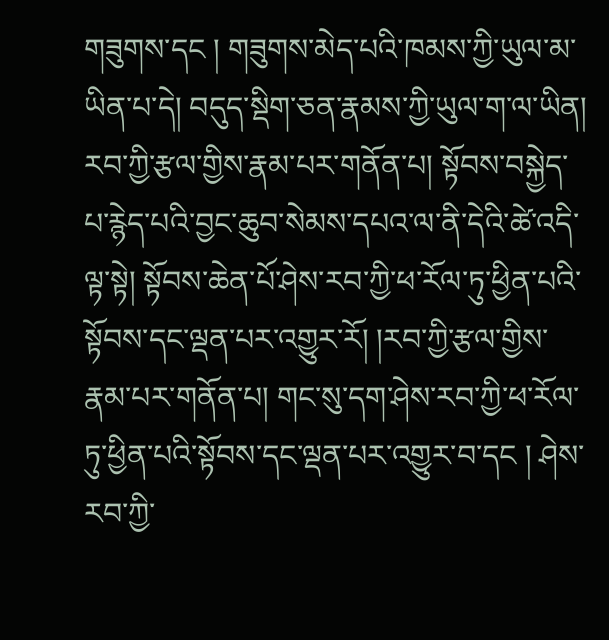གཟུགས་དང ། གཟུགས་མེད་པའི་ཁམས་ཀྱི་ཡུལ་མ་ཡིན་པ་དེ། བདུད་སྡིག་ཅན་རྣམས་ཀྱི་ཡུལ་ག་ལ་ཡིན། རབ་ཀྱི་རྩལ་གྱིས་རྣམ་པར་གནོན་པ། སྟོབས་བསྐྱེད་པ་རྙེད་པའི་བྱང་ཆུབ་སེམས་དཔའ་ལ་ནི་དེའི་ཚེ་འདི་ལྟ་སྟེ། སྟོབས་ཆེན་པོ་ཤེས་རབ་ཀྱི་ཕ་རོལ་ཏུ་ཕྱིན་པའི་སྟོབས་དང་ལྡན་པར་འགྱུར་རོ། །རབ་ཀྱི་རྩལ་གྱིས་རྣམ་པར་གནོན་པ། གང་སུ་དག་ཤེས་རབ་ཀྱི་ཕ་རོལ་ཏུ་ཕྱིན་པའི་སྟོབས་དང་ལྡན་པར་འགྱུར་བ་དང ། ཤེས་རབ་ཀྱི་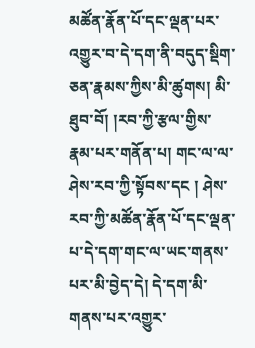མཚོན་རྣོན་པོ་དང་ལྡན་པར་འགྱུར་བ་དེ་དག་ནི་བདུད་སྡིག་ཅན་རྣམས་ཀྱིས་མི་ཚུགས། མི་ཐུབ་བོ། །རབ་ཀྱི་རྩལ་གྱིས་རྣམ་པར་གནོན་པ། གང་ལ་ལ་ཤེས་རབ་ཀྱི་སྟོབས་དང ། ཤེས་རབ་ཀྱི་མཚོན་རྣོན་པོ་དང་ལྡན་པ་དེ་དག་གང་ལ་ཡང་གནས་པར་མི་བྱེད་དེ། དེ་དག་མི་གནས་པར་འགྱུར་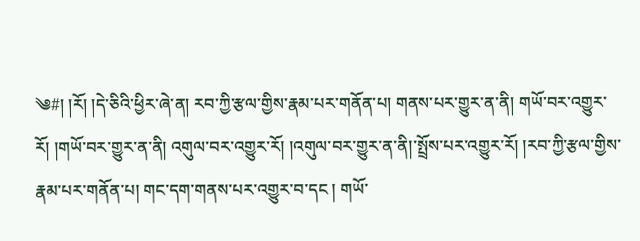༄#། །རོ། །དེ་ཅིའི་ཕྱིར་ཞེ་ན། རབ་ཀྱི་རྩལ་གྱིས་རྣམ་པར་གནོན་པ། གནས་པར་གྱུར་ན་ནི། གཡོ་བར་འགྱུར་རོ། །གཡོ་བར་གྱུར་ན་ནི། འགུལ་བར་འགྱུར་རོ། །འགུལ་བར་གྱུར་ན་ནི།་སྤྲོས་པར་འགྱུར་རོ། །རབ་ཀྱི་རྩལ་གྱིས་རྣམ་པར་གནོན་པ། གང་དག་གནས་པར་འགྱུར་བ་དང ། གཡོ་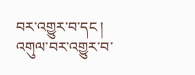བར་འགྱུར་བ་དང ། འགུལ་བར་འགྱུར་བ་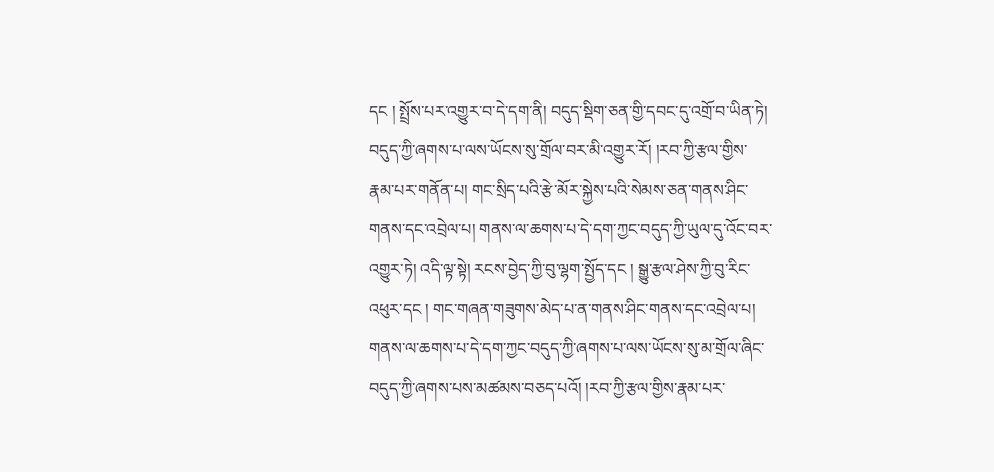དང ། སྤྲོས་པར་འགྱུར་བ་དེ་དག་ནི། བདུད་སྡིག་ཅན་གྱི་དབང་དུ་འགྲོ་བ་ཡིན་ཏེ། བདུད་ཀྱི་ཞགས་པ་ལས་ཡོངས་སུ་གྲོལ་བར་མི་འགྱུར་རོ། །རབ་ཀྱི་རྩལ་གྱིས་རྣམ་པར་གནོན་པ། གང་སྲིད་པའི་རྩེ་མོར་སྐྱེས་པའི་སེམས་ཅན་གནས་ཤིང་གནས་དང་འབྲེལ་པ། གནས་ལ་ཆགས་པ་དེ་དག་ཀྱང་བདུད་ཀྱི་ཡུལ་དུ་འོང་བར་འགྱུར་ཏེ། འདི་ལྟ་སྟེ། རངས་བྱེད་ཀྱི་བུ་ལྷག་སྤྱོད་དང ། སྒྱུ་རྩལ་ཤེས་ཀྱི་བུ་རིང་འཕུར་དང ། གང་གཞན་གཟུགས་མེད་པ་ན་གནས་ཤིང་གནས་དང་འབྲེལ་པ། གནས་ལ་ཆགས་པ་དེ་དག་ཀྱང་བདུད་ཀྱི་ཞགས་པ་ལས་ཡོངས་སུ་མ་གྲོལ་ཞིང་བདུད་ཀྱི་ཞགས་པས་མཚམས་བཅད་པའོ། །རབ་ཀྱི་རྩལ་གྱིས་རྣམ་པར་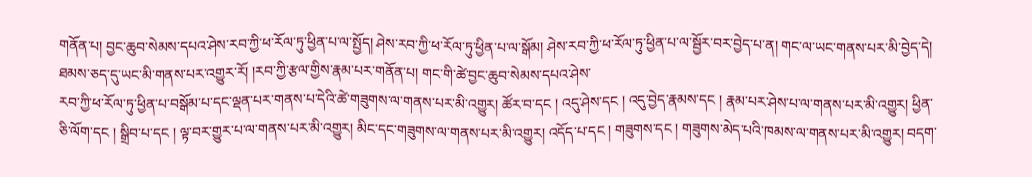གནོན་པ། བྱང་ཆུབ་སེམས་དཔའ་ཤེས་རབ་ཀྱི་ཕ་རོལ་ཏུ་ཕྱིན་པ་ལ་སྤྱོད། ཤེས་རབ་ཀྱི་ཕ་རོལ་ཏུ་ཕྱིན་པ་ལ་སྒོམ། ཤེས་རབ་ཀྱི་ཕ་རོལ་ཏུ་ཕྱིན་པ་ལ་སྦྱོར་བར་བྱེད་པ་ན། གང་ལ་ཡང་གནས་པར་མི་བྱེད་དེ། ཐམས་ཅད་དུ་ཡང་མི་གནས་པར་འགྱུར་རོ། །རབ་ཀྱི་རྩལ་གྱིས་རྣམ་པར་གནོན་པ། གང་གི་ཚེ་བྱང་ཆུབ་སེམས་དཔའ་ཤེས་
རབ་ཀྱི་ཕ་རོལ་ཏུ་ཕྱིན་པ་བསྒོམ་པ་དང་ལྡན་པར་གནས་པ་དེའི་ཚེ་གཟུགས་ལ་གནས་པར་མི་འགྱུར། ཚོར་བ་དང ། འདུ་ཤེས་དང ། འདུ་བྱེད་རྣམས་དང ། རྣམ་པར་ཤེས་པ་ལ་གནས་པར་མི་འགྱུར། ཕྱིན་ཅི་ལོག་དང ། སྒྲིབ་པ་དང ། ལྟ་བར་གྱུར་པ་ལ་གནས་པར་མི་འགྱུར། མིང་དང་གཟུགས་ལ་གནས་པར་མི་འགྱུར། འདོད་པ་དང ། གཟུགས་དང ། གཟུགས་མེད་པའི་ཁམས་ལ་གནས་པར་མི་འགྱུར། བདག་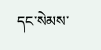དང་སེམས་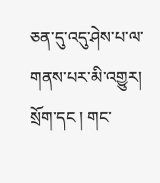ཅན་དུ་འདུ་ཤེས་པ་ལ་གནས་པར་མི་འགྱུར། སྲོག་དང ། གང་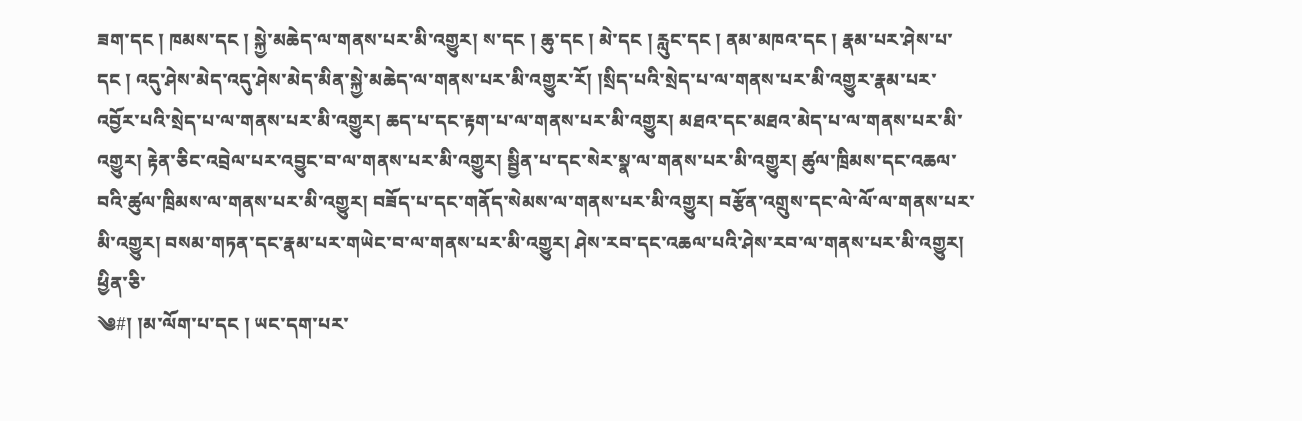ཟག་དང ། ཁམས་དང ། སྐྱེ་མཆེད་ལ་གནས་པར་མི་འགྱུར། ས་དང ། ཆུ་དང ། མེ་དང ། རླུང་དང ། ནམ་མཁའ་དང ། རྣམ་པར་ཤེས་པ་དང ། འདུ་ཤེས་མེད་འདུ་ཤེས་མེད་མིན་སྐྱེ་མཆེད་ལ་གནས་པར་མི་འགྱུར་རོ། །སྲིད་པའི་སྲེད་པ་ལ་གནས་པར་མི་འགྱུར་རྣམ་པར་འབྱོར་པའི་སྲེད་པ་ལ་གནས་པར་མི་འགྱུར། ཆད་པ་དང་རྟག་པ་ལ་གནས་པར་མི་འགྱུར། མཐའ་དང་མཐའ་མེད་པ་ལ་གནས་པར་མི་འགྱུར། རྟེན་ཅིང་འབྲེལ་པར་འབྱུང་བ་ལ་གནས་པར་མི་འགྱུར། སྦྱིན་པ་དང་སེར་སྣ་ལ་གནས་པར་མི་འགྱུར། ཚུལ་ཁྲིམས་དང་འཆལ་བའི་ཚུལ་ཁྲིམས་ལ་གནས་པར་མི་འགྱུར། བཟོད་པ་དང་གནོད་སེམས་ལ་གནས་པར་མི་འགྱུར། བརྩོན་འགྲུས་དང་ལེ་ལོ་ལ་གནས་པར་མི་འགྱུར། བསམ་གཏན་དང་རྣམ་པར་གཡེང་བ་ལ་གནས་པར་མི་འགྱུར། ཤེས་རབ་དང་འཆལ་པའི་ཤེས་རབ་ལ་གནས་པར་མི་འགྱུར། ཕྱིན་ཅི་
༄#། །མ་ལོག་པ་དང ། ཡང་དག་པར་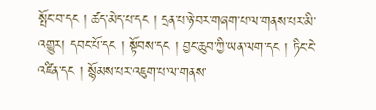སྤོང་བ་དང ། ཚད་མེད་པ་དང ། དྲན་པ་ཉེ་བར་གཞག་པ་ལ་གནས་པར་མི་འགྱུར། དབང་པོ་དང ། སྟོབས་དང ། བྱང་ཆུབ་ཀྱི་ཡན་ལག་དང ། ཏིང་ངེ་འཛིན་དང ། སྙོམས་པར་འཇུག་པ་ལ་གནས་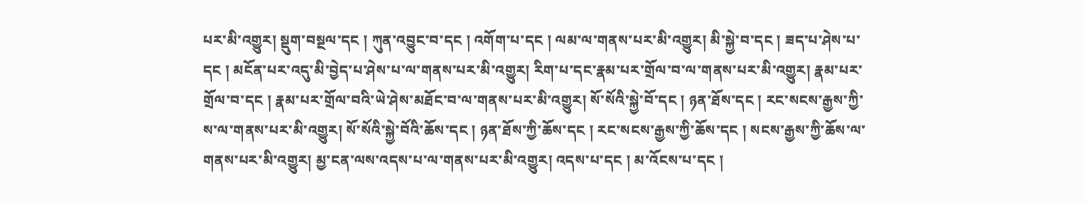པར་མི་འགྱུར། སྡུག་བསྔལ་དང ། ཀུན་འབྱུང་བ་དང ། འགོག་པ་དང ། ལམ་ལ་གནས་པར་མི་འགྱུར། མི་སྐྱེ་བ་དང ། ཟད་པ་ཤེས་པ་དང ། མངོན་པར་འདུ་མི་བྱེད་པ་ཤེས་པ་ལ་གནས་པར་མི་འགྱུར། རིག་པ་དང་རྣམ་པར་གྲོལ་བ་ལ་གནས་པར་མི་འགྱུར། རྣམ་པར་གྲོལ་བ་དང ། རྣམ་པར་གྲོལ་བའི་ཡེ་ཤེས་མཐོང་བ་ལ་གནས་པར་མི་འགྱུར། སོ་སོའི་སྐྱེ་བོ་དང ། ཉན་ཐོས་དང ། རང་སངས་རྒྱས་ཀྱི་ས་ལ་གནས་པར་མི་འགྱུར། སོ་སོའི་སྐྱེ་བོའི་ཆོས་དང ། ཉན་ཐོས་ཀྱི་ཆོས་དང ། རང་སངས་རྒྱས་ཀྱི་ཆོས་དང ། སངས་རྒྱས་ཀྱི་ཆོས་ལ་གནས་པར་མི་འགྱུར། མྱ་ངན་ལས་འདས་པ་ལ་གནས་པར་མི་འགྱུར། འདས་པ་དང ། མ་འོངས་པ་དང །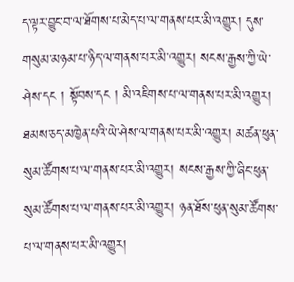ད་ལྟར་བྱུང་བ་ལ་ཐོགས་པ་མེད་པ་ལ་གནས་པར་མི་འགྱུར། དུས་གསུམ་མཉམ་པ་ཉིད་ལ་གནས་པར་མི་འགྱུར། སངས་རྒྱས་ཀྱི་ཡེ་ཤེས་དང ། སྟོབས་དང ། མི་འཇིགས་པ་ལ་གནས་པར་མི་འགྱུར། ཐམས་ཅད་མཁྱེན་པའི་ཡེ་ཤེས་ལ་གནས་པར་མི་འགྱུར། མཚན་ཕུན་སུམ་ཚོགས་པ་ལ་གནས་པར་མི་འགྱུར། སངས་རྒྱས་ཀྱི་ཞིང་ཕུན་སུམ་ཚོགས་པ་ལ་གནས་པར་མི་འགྱུར། ཉན་ཐོས་ཕུན་སུམ་ཚོགས་པ་ལ་གནས་པར་མི་འགྱུར།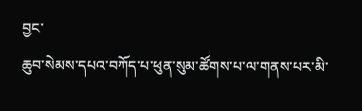བྱང་
ཆུབ་སེམས་དཔའ་བཀོད་པ་ཕུན་སུམ་ཚོགས་པ་ལ་གནས་པར་མི་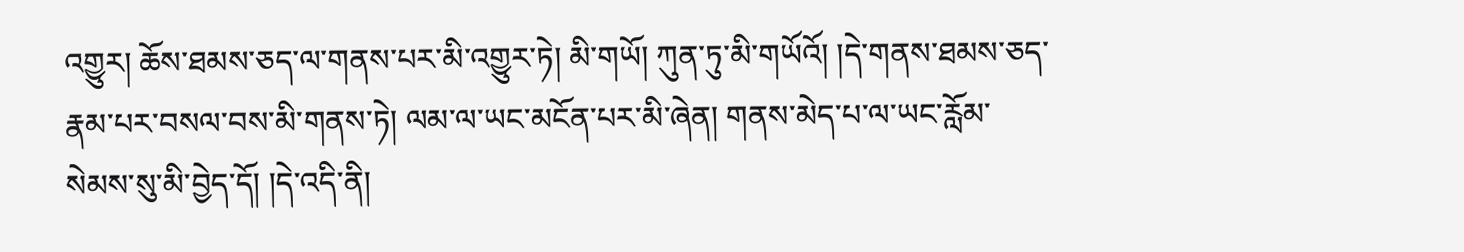འགྱུར། ཆོས་ཐམས་ཅད་ལ་གནས་པར་མི་འགྱུར་ཏེ། མི་གཡོ། ཀུན་ཏུ་མི་གཡོའོ། །དེ་གནས་ཐམས་ཅད་རྣམ་པར་བསལ་བས་མི་གནས་ཏེ། ལམ་ལ་ཡང་མངོན་པར་མི་ཞེན། གནས་མེད་པ་ལ་ཡང་རློམ་སེམས་སུ་མི་བྱེད་དོ། །དེ་འདི་ནི།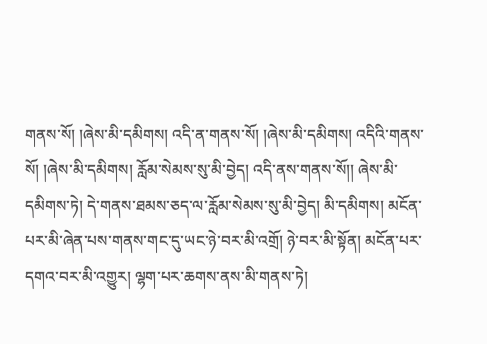གནས་སོ། །ཞེས་མི་དམིགས། འདི་ན་གནས་སོ། །ཞེས་མི་དམིགས། འདིའི་གནས་སོ། །ཞེས་མི་དམིགས། རློམ་སེམས་སུ་མི་བྱེད། འདི་ནས་གནས་སོ།། ཞེས་མི་དམིགས་ཏེ། དེ་གནས་ཐམས་ཅད་ལ་རློམ་སེམས་སུ་མི་བྱེད། མི་དམིགས། མངོན་པར་མི་ཞེན་པས་གནས་གང་དུ་ཡང་ཉེ་བར་མི་འགྲོ། ཉེ་བར་མི་སྟོན། མངོན་པར་དགའ་བར་མི་འགྱུར། ལྷག་པར་ཆགས་ནས་མི་གནས་ཏེ།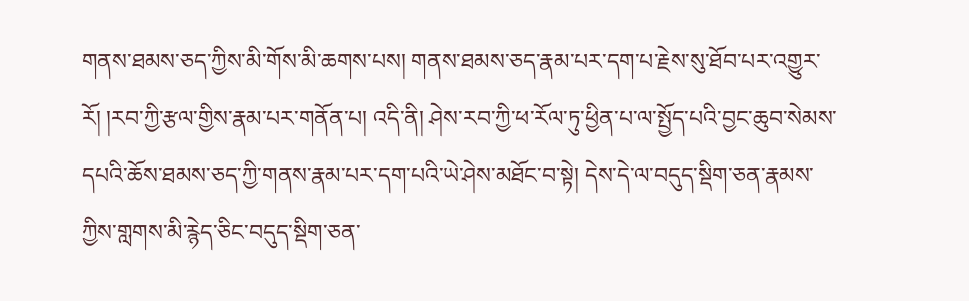གནས་ཐམས་ཅད་ཀྱིས་མི་གོས་མི་ཆགས་པས། གནས་ཐམས་ཅད་རྣམ་པར་དག་པ་རྗེས་སུ་ཐོབ་པར་འགྱུར་རོ། །རབ་ཀྱི་རྩལ་གྱིས་རྣམ་པར་གནོན་པ། འདི་ནི། ཤེས་རབ་ཀྱི་ཕ་རོལ་ཏུ་ཕྱིན་པ་ལ་སྤྱོད་པའི་བྱང་ཆུབ་སེམས་དཔའི་ཆོས་ཐམས་ཅད་ཀྱི་གནས་རྣམ་པར་དག་པའི་ཡེ་ཤེས་མཐོང་བ་སྟེ། དེས་དེ་ལ་བདུད་སྡིག་ཅན་རྣམས་ཀྱིས་གླགས་མི་རྙེད་ཅིང་བདུད་སྡིག་ཅན་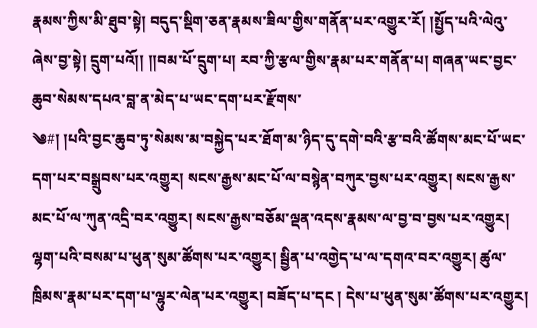རྣམས་ཀྱིས་མི་ཐུབ་སྟེ། བདུད་སྡིག་ཅན་རྣམས་ཟིལ་གྱིས་གནོན་པར་འགྱུར་རོ། །སྤྱོད་པའི་ལེའུ་ཞེས་བྱ་སྟེ། དྲུག་པའོ།། །།བམ་པོ་དྲུག་པ། རབ་ཀྱི་རྩལ་གྱིས་རྣམ་པར་གནོན་པ། གཞན་ཡང་བྱང་ཆུབ་སེམས་དཔའ་བླ་ན་མེད་པ་ཡང་དག་པར་རྫོགས་
༄#། །པའི་བྱང་ཆུབ་ཏུ་སེམས་མ་བསྐྱེད་པར་ཐོག་མ་ཉིད་དུ་དགེ་བའི་རྩ་བའི་ཚོགས་མང་པོ་ཡང་དག་པར་བསྒྲུབས་པར་འགྱུར། སངས་རྒྱས་མང་པོ་ལ་བསྙེན་བཀུར་བྱས་པར་འགྱུར། སངས་རྒྱས་མང་པོ་ལ་ཀུན་འདྲི་བར་འགྱུར། སངས་རྒྱས་བཅོམ་ལྡན་འདས་རྣམས་ལ་བྱ་བ་བྱས་པར་འགྱུར། ལྷག་པའི་བསམ་པ་ཕུན་སུམ་ཚོགས་པར་འགྱུར། སྦྱིན་པ་འགྱེད་པ་ལ་དགའ་བར་འགྱུར། ཚུལ་ཁྲིམས་རྣམ་པར་དག་པ་ལྷུར་ལེན་པར་འགྱུར། བཟོད་པ་དང ། དེས་པ་ཕུན་སུམ་ཚོགས་པར་འགྱུར།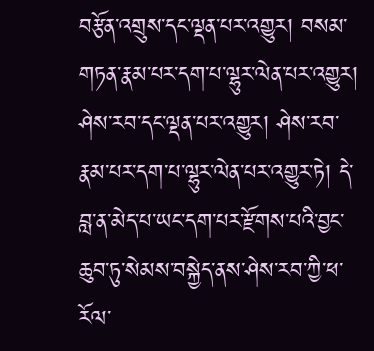བརྩོན་འགྲུས་དང་ལྡན་པར་འགྱུར། བསམ་གཏན་རྣམ་པར་དག་པ་ལྷུར་ལེན་པར་འགྱུར། ཤེས་རབ་དང་ལྡན་པར་འགྱུར། ཤེས་རབ་རྣམ་པར་དག་པ་ལྷུར་ལེན་པར་འགྱུར་ཏེ། དེ་བླ་ན་མེད་པ་ཡང་དག་པར་རྫོགས་པའི་བྱང་ཆུབ་ཏུ་སེམས་བསྐྱེད་ནས་ཤེས་རབ་ཀྱི་ཕ་རོལ་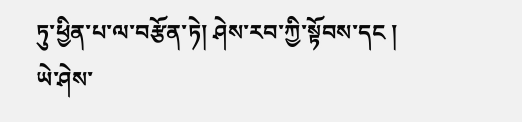ཏུ་ཕྱིན་པ་ལ་བརྩོན་ཏེ། ཤེས་རབ་ཀྱི་སྟོབས་དང ། ཡེ་ཤེས་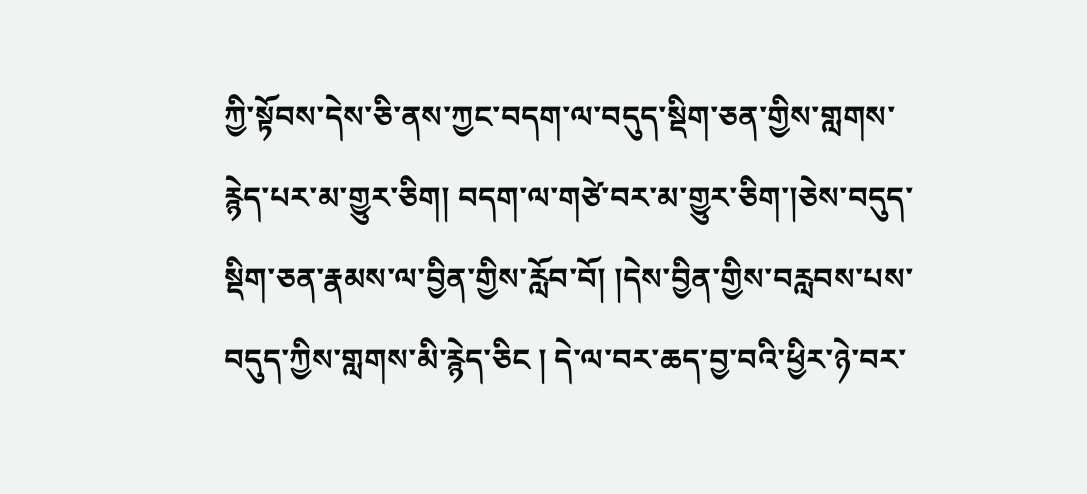ཀྱི་སྟོབས་དེས་ཅི་ནས་ཀྱང་བདག་ལ་བདུད་སྡིག་ཅན་གྱིས་གླགས་རྙེད་པར་མ་གྱུར་ཅིག། བདག་ལ་གཙེ་བར་མ་གྱུར་ཅིག་།ཅེས་བདུད་སྡིག་ཅན་རྣམས་ལ་བྱིན་གྱིས་རློབ་བོ། །དེས་བྱིན་གྱིས་བརླབས་པས་བདུད་ཀྱིས་གླགས་མི་རྙེད་ཅིང ། དེ་ལ་བར་ཆད་བྱ་བའི་ཕྱིར་ཉེ་བར་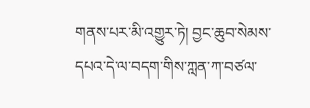གནས་པར་མི་འགྱུར་ཏེ། བྱང་ཆུབ་སེམས་དཔའ་དེ་ལ་བདག་གིས་ཀླན་ཀ་བཙལ་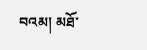བའམ། མཐོ་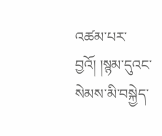འཚམ་པར་བྱའོ། །སྙམ་དུའང་སེམས་མི་བསྐྱེད་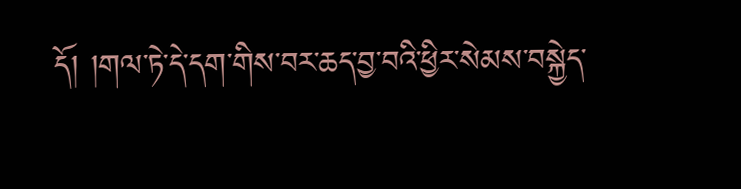དོ། །གལ་ཏེ་དེ་དག་གིས་བར་ཆད་བྱ་བའི་ཕྱིར་སེམས་བསྐྱེད་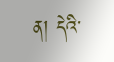ན། དེའི་